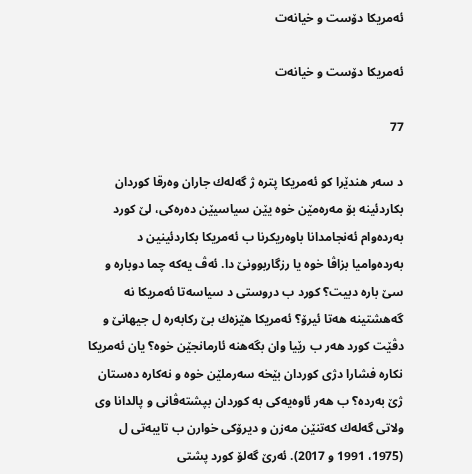ئه‌مریكا دۆست و خیانه‌ت

ئه‌مریكا دۆست و خیانه‌ت

77

د سه‌ر هندێرا كو ئه‌مریكا پتره‌ ژ گه‌له‌ك جاران وه‌رقا كوردان بكاردئینه‌ بۆ مه‌ره‌مێن خوه‌ یێن سیاسیێن ده‌ره‌كی، لێ كورد به‌رده‌وام ئه‌نجامدانا باوه‌ریكرنا ب ئه‌مریكا بكاردئینین د به‌رده‌وامیا بزاڤا خوه‌ یا رزگاربوونێ دا. ئه‌ڤ یه‌كه‌ چما دوباره‌ و سێ باره‌ دبیت؟ كورد ب دروستی د سیاسه‌تا ئه‌مریكا نه‌ گه‌هشتینه‌ هه‌تا ئیرۆ؟ ئه‌مریكا هێزه‌ك بێ ركابه‌ره‌ ل جیهانێ و دڤێت كورد هه‌ر ب رێیا وان بگه‌هنه‌ ئارمانجێن خوه‌؟ یان ئه‌مریكا نكاره‌ فشارا دژی كوردان بێخه‌ سه‌رملێن خوه‌ و نه‌كاره‌ ده‌ستان ژێ به‌رده‌؟ ب هه‌ر ئاوه‌یه‌كی به‌ كوردان بپشته‌ڤانی و پالدانا وی ولاتی گه‌له‌ك كه‌تنێن مه‌زن و دیرۆكی خوارن ب تایبه‌تی ل (1975، 1991 و 2017). ئه‌رێ گه‌لۆ كورد پشتی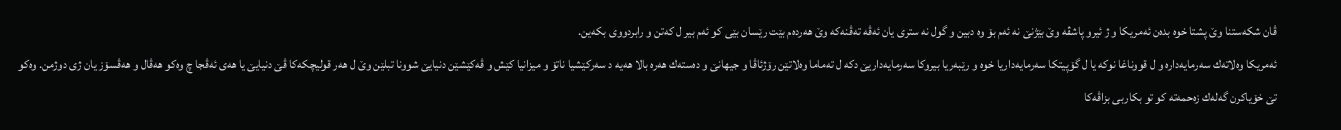ڤان شكه‌ستنا وێ پشتا خوه‌ بده‌ن ئه‌مریكا و ژ ئیرو پاشڤه‌ وێ بێژنێ نه‌ ئه‌م بۆ وه‌ دبین و گول نه‌ ستری یان ئه‌ڤه‌ ته‌ڤنه‌كه‌ وێ هه‌رده‌م بێت رێسان بێی كو ئه‌م بیر ل كه‌تن و رابردووی بكه‌ین.
ئه‌مریكا وه‌لاته‌ك سه‌رمایه‌داره‌ و ل قووناغا نوكه‌ یا ل گۆپیتكا سه‌رمایه‌داریا خوه‌ و رێبه‌ریا بیروكا سه‌رمایه‌داریێ دكه‌ ل ته‌ماما وه‌لاتێن رۆژئاڤا و جیهانێ و ده‌سته‌ك هه‌ره‌ بالا هه‌یه‌ د سه‌ركێشیا ناتۆ و میزانیا كێش و ڤه‌كێشێن دنیایێ شوونا تبلێن وێ ل هه‌ر قولیچكه‌كا ڤێ دنیایێ یا هه‌ی ئه‌ڤجا چ وه‌كو هه‌ڤال و هه‌ڤسۆز یان ژی دوژمن. وه‌كو تێ خۆیاكرن گه‌له‌ك زه‌حمه‌ته‌ كو تو بكاربی بزاڤه‌كا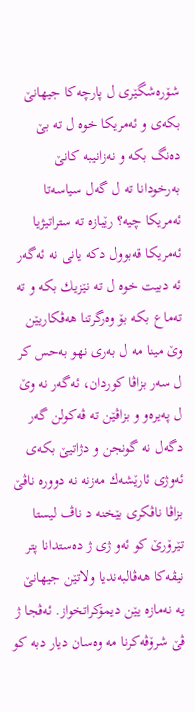شۆره‌شگێری ل پارچه‌كا جیهانێ بكه‌ی و ئه‌مریكا خوه‌ ل ته‌ بێ ده‌نگ بكه‌ و نه‌زانیبه‌ كانێ به‌رخودانا ته‌ ل گه‌ل سیاسه‌تا ئه‌مریكا چیه‌؟ رێبازه‌ ته‌ ستراتیژیا ئه‌مریكا قه‌بوول دكه‌ یانی نه‌ ئه‌گه‌ر ئه‌ دبیت خوه‌ ل ته‌ نێزیك بكه‌ و ته‌ ته‌ماع بكه‌ بۆ وه‌رگرتنا هه‌ڤكاریێن وێ مینا مه‌ ل به‌ری نهو به‌حس كر ل سه‌ر بزاڤا كوردان، ئه‌گه‌ر نه‌ وێ ل په‌یره‌و و بزاڤێن ته‌ ڤه‌كولن گه‌ر دگه‌ل نه‌ گونجن و دژاتیێ بكه‌ی ئه‌وژی ئارێشه‌ك مه‌زنه‌ نه‌ دووره‌ ناڤێ بزاڤا ناڤكری بێخنه‌ د ناڤ لیستا تێرۆرێ كو ئه‌و ژی ژ ده‌ستدانا پتر نیڤه‌كا هه‌ڤالبه‌ندیا ولاتێن جیهانێ یه‌ نه‌مازه‌ یێن دیمۆكراتخواز. ئه‌ڤجا ژ ڤێ شرۆڤه‌كرنا مه‌ وه‌سان دیار دبه‌ كو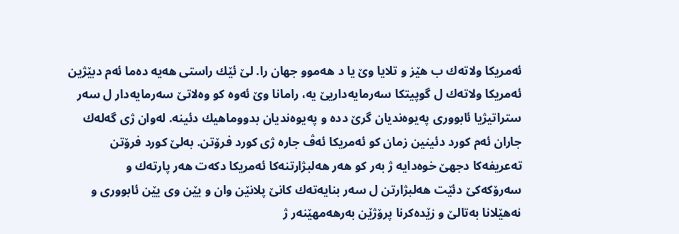ئه‌مریكا ولاته‌ك ب هێز و تلایا وێ یا د هه‌موو جهان را. لێ ئێك راستی هه‌یه‌ ده‌ما ئه‌م دبێژین ئه‌مریكا ولاته‌ك ل گوپیتكا سه‌رمایه‌داریێ یه‌، رامانا وێ ئه‌وه‌ كو وه‌لاتێ سه‌رمایه‌دار ل سه‌ر ستراتیژیا ئابووری په‌یوه‌ندیان گرێ دده‌ و په‌یوه‌ندیان بدووماهیك دئینه‌. له‌وان ژی گه‌له‌ك جاران ئه‌م كورد دئینین زمان كو ئه‌مریكا ئه‌ڤ جاره‌ ژی كورد فرۆتن. به‌لێ كورد فرۆتن ته‌عریفه‌كا دجهێ خوه‌دایه‌ ژ به‌ر كو هه‌ر هه‌لبژارتنه‌كا ئه‌مریكا دكه‌ت هه‌ر پارته‌ك و سه‌رۆكه‌كێ دئێت هه‌لبژارتن ل سه‌ر بنایه‌ته‌ك كانێ پلانێن وان و یێن وی یێن ئابووری و نه‌هێلانا به‌تالێ و زێده‌كرنا پرۆژێن به‌رهه‌مهێنه‌ر ژ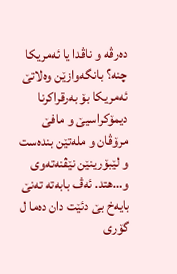ده‌رڤه‌ و ناڤدا یا ئه‌مریكا چنه‌؟ بانگه‌وازێن وه‌لاتێ ئه‌مریكا بۆ به‌رقراكرنا دیمۆكراسیێ و مافێ مرۆڤان و مله‌تێن بنده‌ست و لێبۆرینێن نێڤنه‌ته‌وی و…هتد. ئه‌ڤ بابه‌ته‌ ته‌نێ بایه‌خ بێ دئێت دان ده‌ما ل گۆری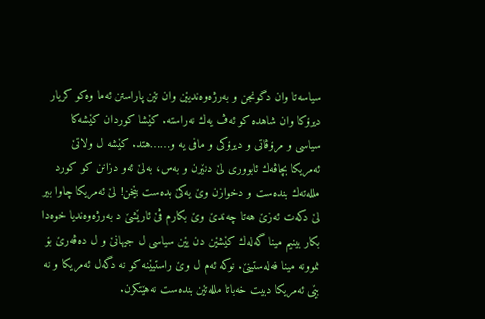سیاسه‌تا وان دگونجن و به‌رژه‌وه‌ندیێن وان تێن پاراستن ئه‌ما وه‌كو كریار دیرۆكا وان شاهده‌ كو ئه‌ڤ یه‌ك نه‌راسته‌. كێشا كوردان كێشه‌كا سیاسی و مرۆڤاتی و دیرۆكی و مافی یه‌ و……هتد. كێشه‌ ل ولاتێ ئه‌مریكا بچاڤه‌ك ئابووری لێ دنێرن و به‌س، به‌لێ ئه‌و دزانن كو كورد ملله‌ته‌ك بنده‌ست و دخوازن وێ یه‌كێ بده‌ست بێخن! لێ ئه‌مریكا چاوا بیر لێ دكه‌ت ئه‌زێ هه‌تا چه‌ندێ وێ بكارم ڤێ ئارێشێ د به‌رژه‌وه‌ندیا خوه‌دا بكار بینیم مینا گه‌له‌ك كێشێن دن یێن سیاسی ل جیهانێ و ل ده‌ڤه‌رێ بۆ نموونه‌ مینا فه‌له‌ستینێ. نوكه‌ ئه‌م ل وێ راستیێنه‌ كو نه‌ دگه‌ل ئه‌مریكا و نه‌ بێی ئه‌مریكا دبیت خه‌باتا ملله‌تێن بنده‌ست نه‌هێتكرن.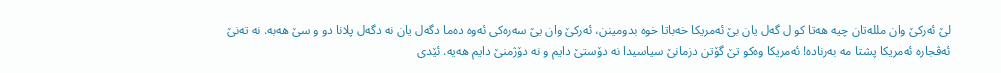لێ ئه‌ركێ وان ملله‌تان چیه‌ هه‌تا كو ل گه‌ل یان بێ ئه‌مریكا خه‌باتا خوه‌ بدومینن، ئه‌ركێ وان یێ سه‌ره‌كی ئه‌وه‌ ده‌ما دگه‌ل یان نه‌ دگه‌ل پلانا دو و سێ هه‌به‌. نه‌ ته‌نێ ئه‌ڤجاره‌ ئه‌مریكا پشتا مه‌ به‌رناده‌! ئه‌مریكا وه‌كو تێ گۆتن دزمانێ سیاسیدا نه‌ دۆستێ دایم و نه‌ دۆژمنێ دایم هه‌یه‌. ئێدی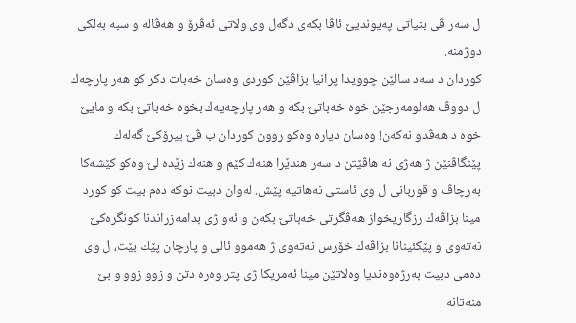ل سه‌ر ڤی بنیاتی په‌یوندیێ ئاڤا بكه‌ی دگه‌ل وی ولاتی ئه‌ڤرۆ و هه‌ڤاله‌ و سبه‌ به‌لكی دوژمنه‌.
كوردان د سه‌د سالێن چوویدا پرانیا بزاڤێن كوردی وه‌سان خه‌بات دكر كو هه‌ر پارچه‌ك ل دووڤ هه‌لومه‌رجێن خوه‌ خه‌باتێ بكه‌ و هه‌ر پارچه‌یه‌ك بخوه‌ خه‌باتێ بكه‌ و مایێ خوه‌ د هه‌ڤدو نه‌كه‌ن! وه‌سان دیاره‌ وه‌كو روون كوردان ب ڤێ بیرۆكێ گه‌له‌ك پێنگاڤنێن ژ هه‌ژی نه‌ هاڤێتن د سه‌ر هندێرا هنه‌ك كێم و هنه‌ك زێده‌ لێ وه‌كو كێشه‌كا به‌رچاڤ و قوربانی ل وی ئاستی نه‌هاتیه‌ پێش. له‌وان دبیت نوكه‌ ده‌م بیت كو كورد مینا بزاڤه‌ك رزگاریخواز هه‌ڤگرتی خه‌باتێ بكه‌ن و ئه‌و ژی بدامه‌زراندنا كونگره‌كێ نه‌ته‌وی و پێكئینانا بزاڤه‌ك خۆرس نه‌ته‌وی ژ هه‌موو ئالی و پارچان پێك بێت، ل وی ده‌می دبیت به‌رژه‌وه‌ندیا وه‌لاتێن مینا ئه‌مریكا ژی پتر وه‌ره‌ دتن و زوو زوو و بێ منه‌تانه‌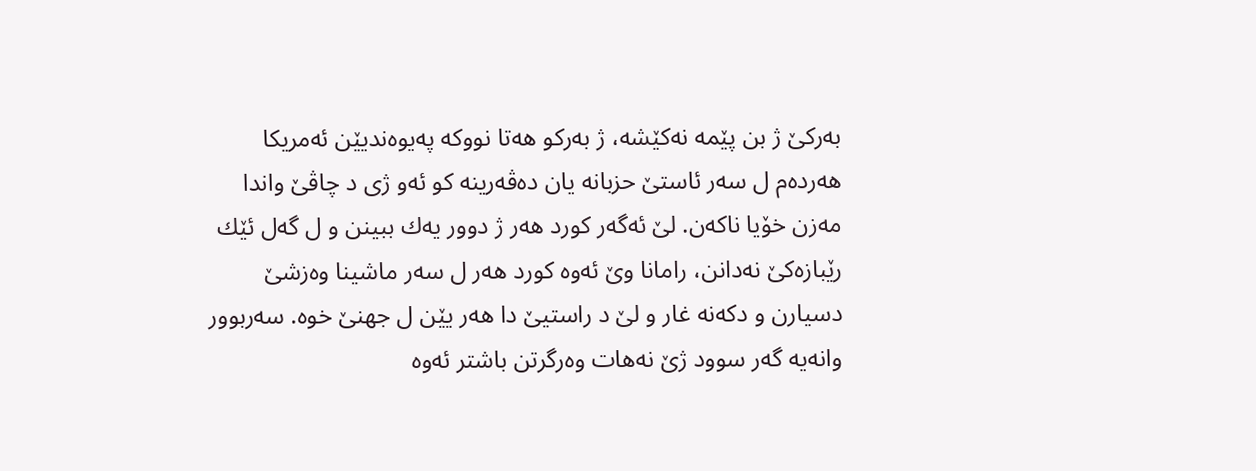به‌ركێ ژ بن پێمه‌ نه‌كێشه‌، ژ به‌ركو هه‌تا نووكه‌ په‌یوه‌ندیێن ئه‌مریكا هه‌رده‌م ل سه‌ر ئاستێ حزبانه‌ یان ده‌ڤه‌رینه‌ كو ئه‌و ژی د چاڤێ واندا مه‌زن خۆیا ناكه‌ن. لێ ئه‌گه‌ر كورد هه‌ر ژ دوور یه‌ك ببینن و ل گه‌ل ئێك رێبازه‌كێ نه‌دانن، رامانا وێ ئه‌وه‌ كورد هه‌ر ل سه‌ر ماشینا وه‌زشێ دسیارن و دكه‌نه‌ غار و لێ د راستیێ دا هه‌ر یێن ل جهنێ خوه‌. سه‌ربوور وانه‌یه‌ گه‌ر سوود ژێ نه‌هات وه‌رگرتن باشتر ئه‌وه‌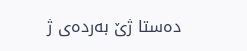ده‌ستا ژێ به‌رده‌ی ژ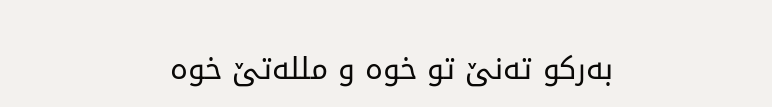به‌ركو ته‌نێ تو خوه‌ و ملله‌تێ خوه‌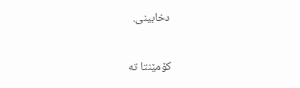دخابینی.

کۆمێنتا تە